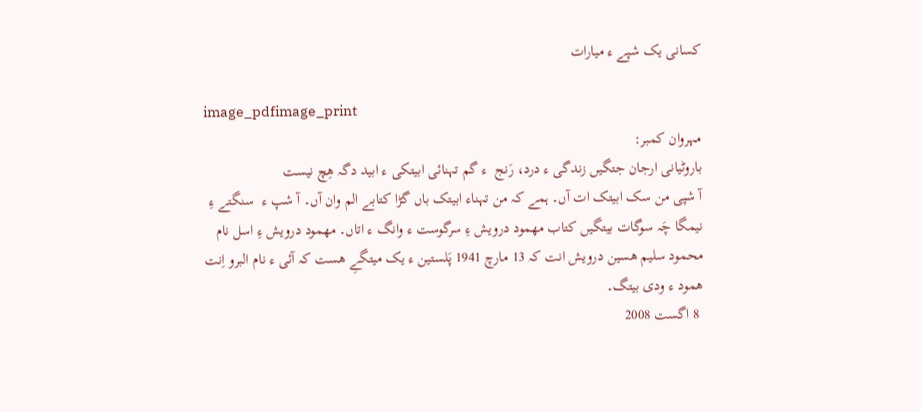کسانی یک شپے ء میارات

image_pdfimage_print
مہروان کمبر:
باروٹیانی ارجان جتگیں زندگی ء درد، رَنج  ء گم تہنائی ابیتکی ء ابید دگہ ھِچ نیست
آ شپی من سک ابیتک ات آں۔ ہمے کہ من تہناء ابیتک باں گڑا کتابے الم وان آں۔ آ شپ ء  سنگتے ءِ نیمگا چَہ سوگات بیتگیں کتاب مھمود درویش ءِ سرگوست ء وانگ ء اتاں۔ مھمود درویش ءِ اسل نام محمود سلیم ھسین درویش انت کہ 13 مارچ 1941 پَلستین ء یک میتگےِ ھست کہ آئی ء نام البرو اِنت ھمود ء ودی بیتگ۔
 8 اگست 2008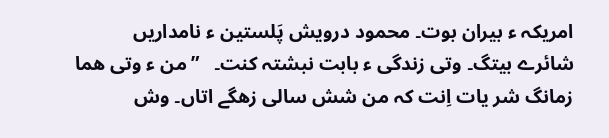امریکہ ء بیران بوت۔ محمود درویش پَلستین ء نامداریں شائرے بیتگ۔ وتی زندگی ء بابت نبشتہ کنت۔   ”من ء وتی ھما زمانگ شر یات اِنت کہ من شش سالی زھگے اتاں۔ وش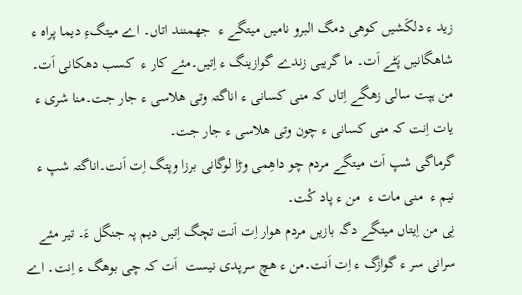زید ء دلکَشیں کوھی دمگ البرو نامیں میتگے ء  جھمنند اتاں۔ اے میتگءِ دیما پراہ ء شاھگانیں پَٹے اَت۔ ما گریبی زندے گوازینگ ء اِتیں۔مئے کار ء  کسب دھکانی اَت۔
من ہپت سالی زھگے اِتاں کہ منی کسانی ء اناگتہ وتی ھلاسی ء جار جت۔منا شری ء یات اِنت کہ منی کسانی ء چون وتی ھلاسی ء جار جت۔
گرماگی شپ اَت میتگے مردم چو داھِمی وڑا لوگانی برزا وپتگ اِت اَنت۔اناگتہ شپ ء نیم ء  منی مات ء  من ء پاد کْت۔
نِی من اِیتاں میتگے دگہ بازیں مردم ھوار اِت اَنت تچگ اِتیں دیم پہ جنگل ءَ۔ تیر مئے سرانی سر ء گوازگ ء اِت اَنت۔من ء ھچ سرپدی نیست  اَت کہ چی بوھگ ء اِنت۔ اے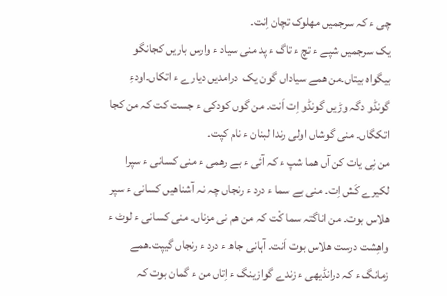چی ء کہ سرجمیں مھلوک تچان اِنت۔
یک سرجمیں شپے ء تچ ء تاگ ء پد منی سیاد ء وارس باریں کجانگو بیگواہ بیتاں۔من ھمے سیاداں گون یک  درامدیں دیارے ء اتکاں۔اودءِ گونڈو دگہ وڑیں گونڈو اِت اَنت۔ من گوں کودکی ء جست کت کہ من کجا اتکگاں۔ منی گوشاں اولی رندا لبنان ء نام کپت۔
من نِی یات کن آں ھما شپ ء کہ آئی ء بے رھمی ء منی کسانی ء سپرا لکیرے کَش اِت۔ منی بے سما ء درد ء رنجاں چہ نہ آشناھیں کسانی ء سپر ھلاس بوت۔ من اناگتہ سما کْت کہ من ھم نی مزناں۔ منی کسانی ء لوٹ ء واھِشت درست ھلاس بوت اَنت۔ آہانی جاھ ء درد ء رنجاں گیپت۔ھمے زمانگ ء کہ درانڈیھی ء زندے گوازینگ ء اِتاں من ء گمان بوت کہ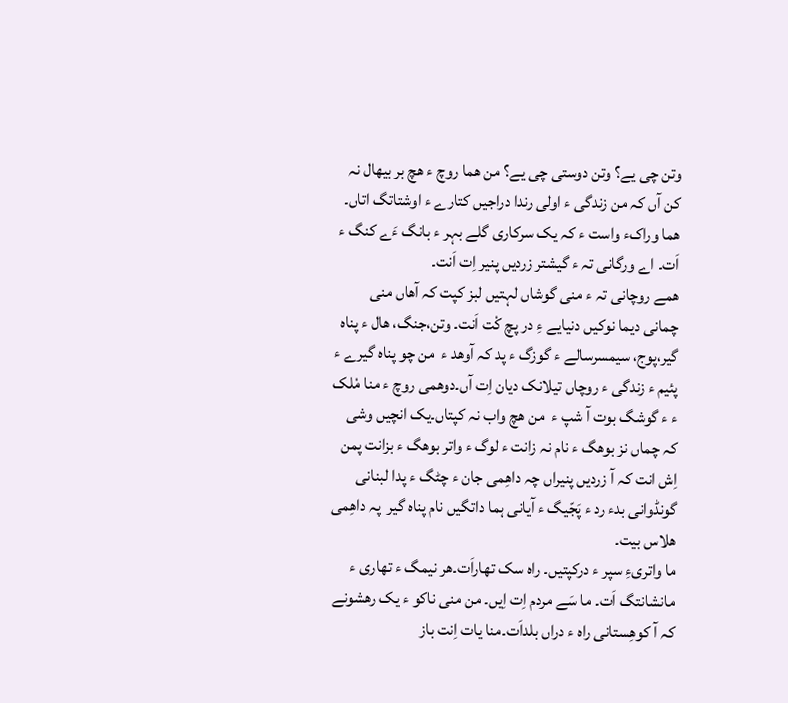وتن چی یے؟ وتن دوستی چی یے؟ من ھما روچ ء ھچ بر بیھال نہ کن آں کہ من زندگی ء اولی رندا دراجیں کتارے ء اوشتاتگ اتاں۔ ھما وراکء واست ء کہ یک سرکاری گلے بہر ء بانگ ءَے کنگ ء اَت۔ اے ورگانی تہ ء گیشتر زردیں پنیر اِت اَنت۔
ھمے روچانی تہ ء منی گوشاں لہتیں لبز کپت کہ آھاں منی چمانی دیما نوکیں دنیایے ءِ در پچ کْت اَنت۔ وتن،جنگ، ھال ء پناہ گیر،پوج، سیمسرسالے ء گوزگ ء پد کہ آوھد ء  من چو پناہ گیرے ء پئیم ء زندگی ء روچاں تیلانک دیان اِت آں۔دوھمی روچ ء منا مْلک ء ء گوشگ بوت آ شپ ء  من ھچ واب نہ کپتاں۔یک انچیں وشی کہ چماں نز بوھگ ء نام نہ زانت ء لوگ ء واتر بوھگ ء بزانت پمن اِش انت کہ آ زردیں پنیراں چہ داھِمی جان ء چٹگ ء پدا لبنانی گونڈوانی بدء رد ء پَجّیگ ء آیانی ہما داتگیں نام پناہ گیر  پہ داھِمی ھلاس بیت۔
ما واتریءِ سپر ء درکپتیں۔ راہ سک تھاراَت۔ھر نیمگ ء تھاری ء مانشانتگ اَت۔ ما سَے مردم اِت اِیں۔ من منی ناکو ء یک رھشونے کہ آ کوھِستانی راہ ء دراں بلداَت۔منا یات اِنت باز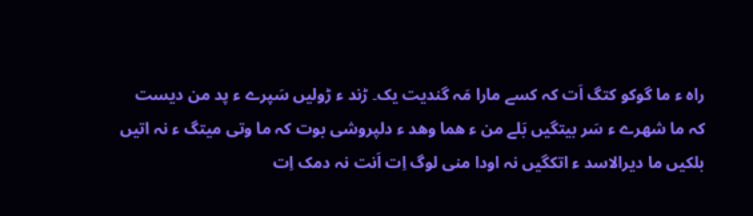راہ ء ما گوکو کتگ اَت کہ کسے مارا مَہ گندیت یک۔ ڑند ء ڑولیں سَپرے ء پد من دیست کہ ما شھرے ء سَر بیتگیں بَلے من ء ھما وھد ء دلپروشی بوت کہ ما وتی میتگ ء نہ اتیں بلکیں ما دیرالاسد ء اتکگیں نہ اودا منی لوگ اِت اَنت نہ دمک اِت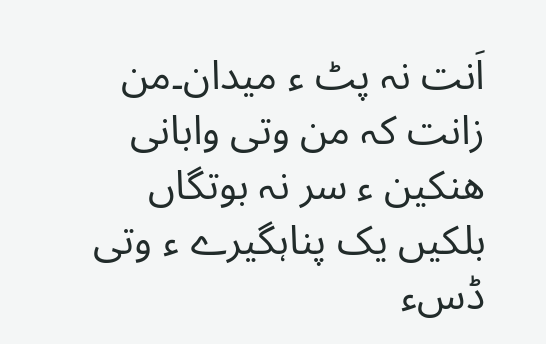اَنت نہ پٹ ء میدان۔من زانت کہ من وتی وابانی ھنکین ء سر نہ بوتگاں بلکیں یک پناہگیرے ء وتی ڈسء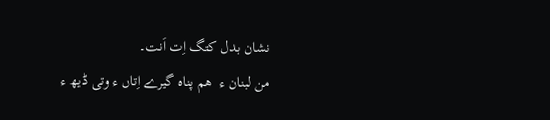نشان بدل کتگ اِت اَنت۔
من لبنان ء  ھم پناہ گیرے اِتاں ء وتی ڈیھ ء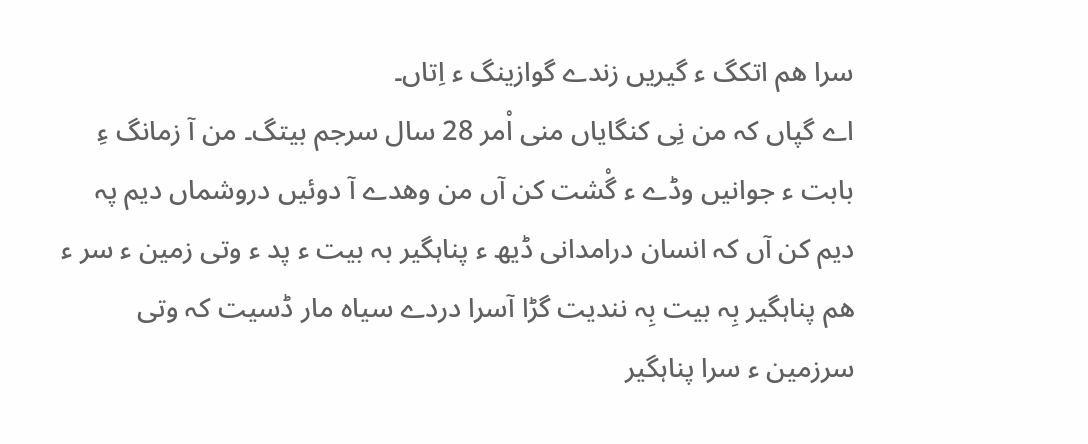سرا ھم اتکگ ء گیریں زندے گوازینگ ء اِتاں۔
اے گپاں کہ من نِی کنگایاں منی اْمر 28 سال سرجم بیتگ۔ من آ زمانگ ءِ بابت ء جوانیں وڈے ء گْشت کن آں من وھدے آ دوئیں دروشماں دیم پہ دیم کن آں کہ انسان درامدانی ڈیھ ء پناہگیر بہ بیت ء پد ء وتی زمین ء سر ء  ھم پناہگیر بِہ بیت بِہ نندیت گڑا آسرا دردے سیاہ مار ڈسیت کہ وتی سرزمین ء سرا پناہگیر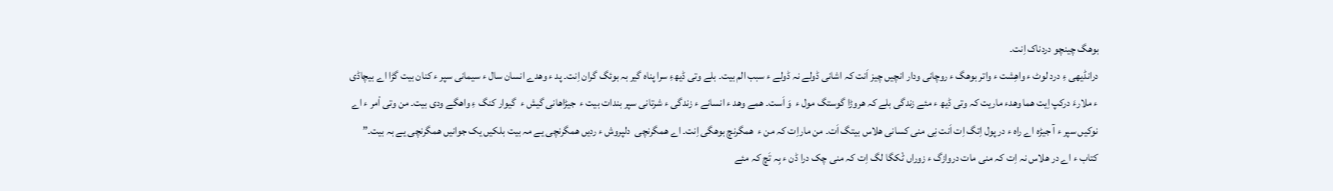بوھگ چینچو دردناک اِنت۔
درانڈیھی ءِ درد لوٹ ء واھِشت ء واتر بوھگ ء روچانی ودار انچیں چیز اَنت کہ اشانی ڈولے نہ ڈولے ء سبب الم بیت۔ بلے وتی ڈیھءِ سرا پناہ گیر بہ بوئگ گران اِنت۔ پد ء وھدے انسان سال ء سیمانی سپر ء کنان بیت گڑا اے بیچاڈی ء ملارءَ درکپ اِیت ھما وھدء ماریت کہ وتی ڈیھ ء مئے زندگی بلے کہ ھروڑا گوستگ مول ء  وَ اَست۔ ھمے وھد ء انسانے ء زندگی ء شرتانی سپر بندات بیت ء  جیڑاھانی گیش ء  گیوار کنگ ءِ واھگے ودی بیت۔ من وتی اْمر ء اے نوکیں سپر ء آ جیڑہ اے راہ ء در پول اِتگ اِت اَنت نِی منی کسانی ھلاس بیتگ اَت۔ من ماراِت کہ من ء  ھمگرنچ بوھگی اِنت۔ اے ھمگرنچی  دلپروش ء ردیں ھمگرنچی یے مہ بیت بلکیں یک جوانیں ھمگرنچی یے بہ بیت۔”
کتاب ء اے در ھلاس نہ اِت کہ منی مات دروازگ ء زوراں ٹْکگا لگ اِت کہ منی چک درا ڈن ء بِہ تَچ کہ مئے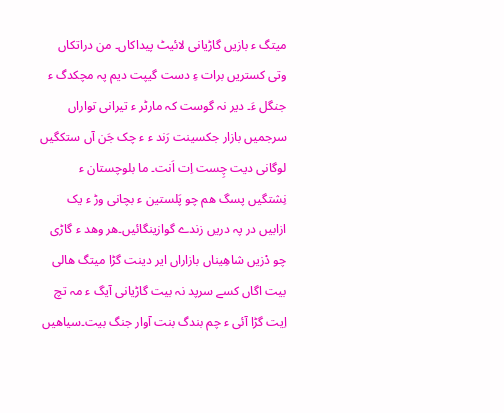میتگ ء بازیں گاڑیانی لائیٹ پیداکاں۔ من دراتکاں وتی کستریں برات ءِ دست گیپت دیم پہ مچکدگ ء جنگل ءَ۔ دیر نہ گوست کہ مارٹر ء تیرانی تواراں سرجمیں بازار جکسینت رَند ء ء چک جَن آں ستکگیں لوگانی دیت چِست اِت اَنت۔ ما بلوچستان ء نِشتگیں پسگ ھم چو پَلستین ء بچانی وڑ ء یک ازابیں در پہ دریں زندے گوازینگائیں۔ھر وھد ء گاڑی چو دْزیں شاھِیناں بازاراں ایر دینت گڑا میتگ ھالی بیت اگاں کسے سرپد نہ بیت گاڑیانی آیگ ء مہ تچ اِیت گڑا آئی ء چم بندگ بنت آوار جنگ بیت۔سیاھیں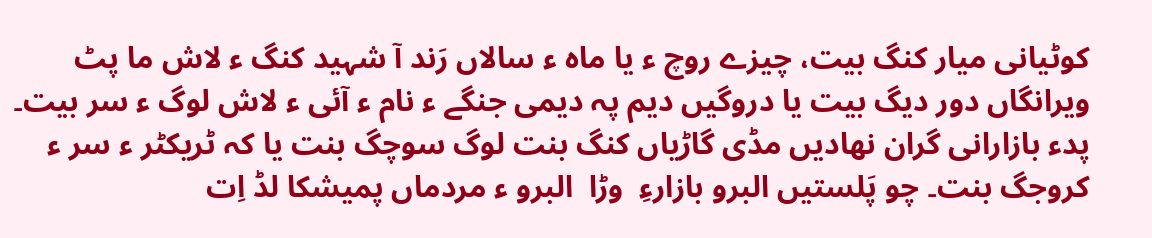کوٹیانی میار کنگ بیت، چیزے روچ ء یا ماہ ء سالاں رَند آ شہید کنگ ء لاش ما پٹ ویرانگاں دور دیگ بیت یا دروگیں دیم پہ دیمی جنگے ء نام ء آئی ء لاش لوگ ء سر بیت۔ پدء بازارانی گران نھادیں مڈی گاڑیاں کنگ بنت لوگ سوچگ بنت یا کہ ٹریکٹر ء سر ء کروجگ بنت۔ چو پَلستیں البرو بازارءِ  وڑا  البرو ء مردماں پمیشکا لڈ اِت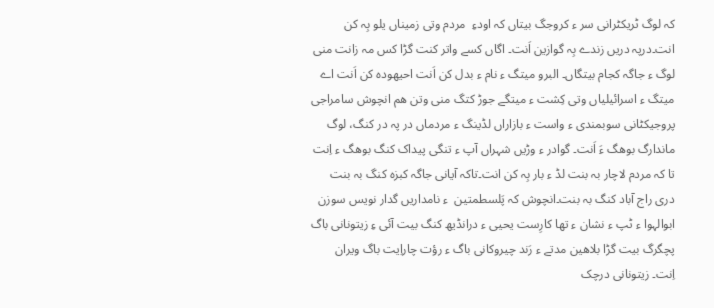کہ لوگ ٹریکٹرانی سر ء کروجگ بیتاں کہ اودءِ  مردم وتی زمیناں یلو بِہ کن انت۔درپہ دریں زندے بِہ گوازین اَنت۔ اگاں کسے واتر کنت گڑا کس مہ زانت منی لوگ ء جاگہ کجام بیتگاں۔ البرو میتگ ء نام ء بدل کن اَنت احیھودہ کن اَنت اے میتگ ء اسرائیلیاں وتی کِشت ء میتگے جوڑ کتگ منی وتن ھم انچوش سامراجی پروجیکٹانی سوبمندی ء واست ء بازاراں لڈینگ ء مردماں در پہ در کنگ، لوگ ماندارگ بوھگ ءَ اَنت۔ گوادر ء وڑیں شہراں آپ ء تنگی پیداک کنگ بوھگ ء اِنت تا کہ مردم لاچار بہ بنت لڈ ء بار بِہ کن انت۔تاکہ آیانی جاگہ کبزہ کنگ بہ بنت دری راج آباد کنگ بہ بنت۔انچوش کہ پَلسطمتین  ء نامداریں گدار نویس سوزن ابوالہوا ء ٹپ ء نشان ء تھا کارِست یحیی ء درانڈیھ کنگ بیت آئی ءِ زیتونانی باگ پچگرگ بیت گڑا بلاھین مدتے ء رَند چیروکانی باگ ء رؤت چاراِیت باگ ویران اِنت۔ زیتونانی درچک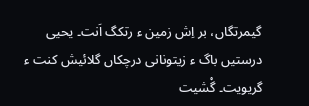گیمرتگاں، بر اِش زمین ء رتکگ اَنت۔ یحیی درستیں باگ ء زیتونانی درچکاں گلائیش کنت ء گریویت۔ گْشیت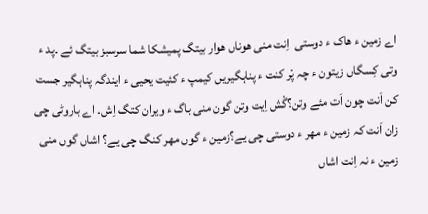اے زمین ء ھاک ء دوستی  اِنت منی ھوناں ھوار بیتگ پمیشکا شما سرسبز بیتگ ئے ۔پد ء وتی کِسگاں زیتون ء چہ پْر کنت ء پناہگیریں کیمپ ء کئیت یحیی ء ایندگہ پناہگیر جست کن اَنت چون اَت مئے وتن؟گْش اِیت وتن گون منی باگ ء ویران کتگ اِش۔ اے باروٹی چی زان اَنت کہ زمین ء مھر ء دوستی چی یے؟زمین ء گوں مھر کنگ چی یے؟ اشاں گوں منی زمین ء نہ اِنت اشاں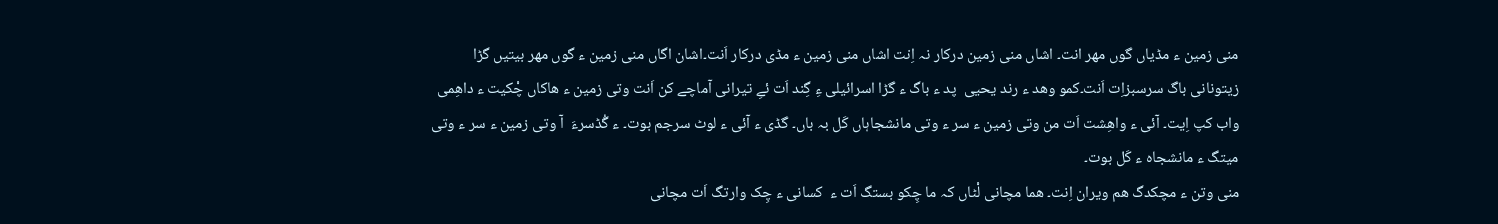منی زمین ء مڈیاں گوں مھر انت۔ اشاں منی زمین درکار نہ اِنت اشاں منی زمین ء مڈی درکار اَنت۔اشان اگاں منی زمین ء گوں مھر بیتیں گڑا زیتونانی باگ سرسبزاِت اَنت۔کمو وھد ء رند یحیی  پد ء باگ ء گڑا اسرائیلی ءِ گِند اَت ئےِ تیرانی آماچے کن اَنت وتی زمین ء ھاکاں چْکیت ء داھِمی واب کپ اِیت۔ آئی ء واھِشت اَت من وتی زمین ء سر ء وتی مانشجاہاں کَل بہ باں۔ گڈی ء آئی ء لوٹ سرجم بوت۔ ء گُڈسرءَ  آ وتی زمین ء سر ء وتی میتگ ء مانشجاہ ء کَل بوت۔
منی وتن ء مچکدگ ھم ویران اِنت۔ ھما مچانی لْٹاں کہ ما چِکو بستگ اَت ء  کسانی ء چِک وارتگ اَت مچانی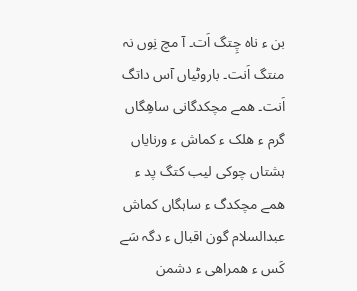بن ء ناہ چِتگ اَت۔ آ مچ نِوں نہ منتگ اَنت۔ باروٹیاں آس داتگ اَنت۔ ھمے مچکدگانی ساھِگاں گرم ء ھلک ء کماش ء ورنایاں ہشتاں چوکی لیب کتگ پد ء ھمے مچکدگ ء ساہگاں کماش عبدالسلام گون اقبال ء دگہ سَے کَس ء ھمراھی ء دشمن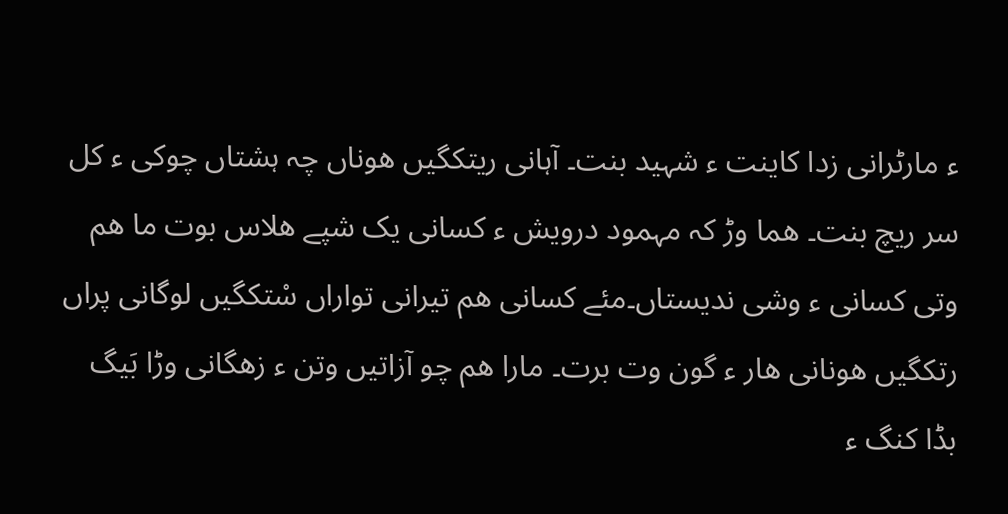ء مارٹرانی زدا کاینت ء شہید بنت۔ آہانی ریتکگیں ھوناں چہ ہشتاں چوکی ء کل سر ریچ بنت۔ ھما وڑ کہ مہمود درویش ء کسانی یک شپے ھلاس بوت ما ھم وتی کسانی ء وشی ندیستاں۔مئے کسانی ھم تیرانی تواراں سْتکگیں لوگانی پراں رتکگیں ھونانی ھار ء گون وت برت۔ مارا ھم چو آزاتیں وتن ء زھگانی وڑا بَیگ  بڈا کنگ ء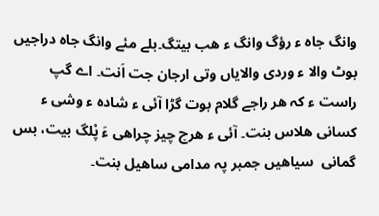وانگ جاہ ء رؤگ وانگ ء ھب بیتگ۔بلے مئے وانگ جاہ دراجیں بوٹ والا ء وردی والایاں وتی ارجان جت اَنت۔ اے گپ راست ء کہ ھر راجے گلام بوت گڑا آئی ء شادہ ء وشی ء کسانی ھلاس بنت۔ آئی ء ھرچ چیز چراھی ءَ پْلگ بیت، بس گمانی  سیاھیں جمبر پہ مدامی ساھیل بنت۔